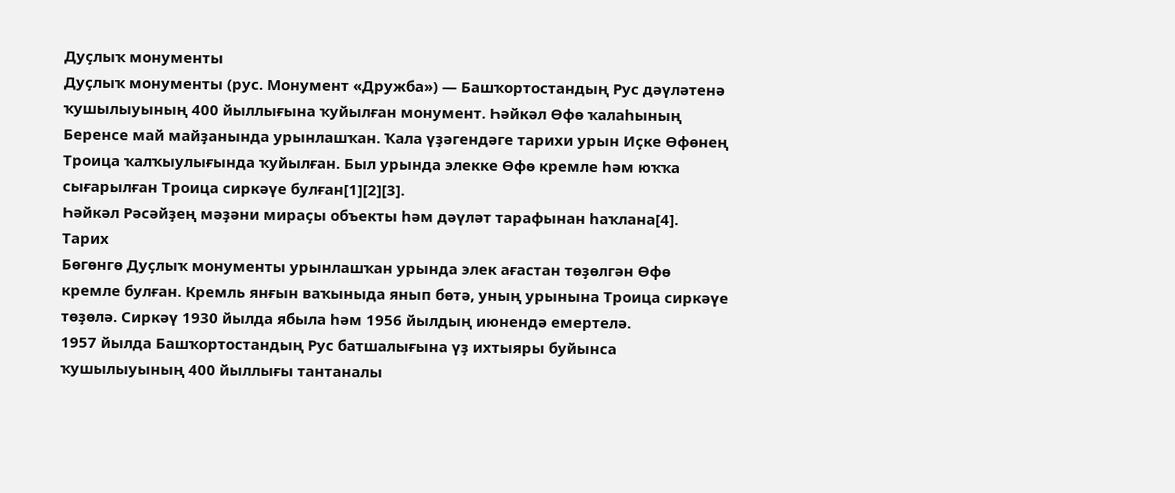Дуҫлыҡ монументы
Дуҫлыҡ монументы (рус. Монумент «Дружба») — Башҡортостандың Рус дәүләтенә ҡушылыуының 400 йыллығына ҡуйылған монумент. Һәйкәл Өфө ҡалаһының Беренсе май майҙанында урынлашҡан. Ҡала үҙәгендәге тарихи урын Иҫке Өфөнең Троица ҡалҡыулығында ҡуйылған. Был урында элекке Өфө кремле һәм юҡҡа сығарылған Троица сиркәүе булған[1][2][3].
Һәйкәл Рәсәйҙең мәҙәни мираҫы объекты һәм дәүләт тарафынан һаҡлана[4].
Тарих
Бөгөнгө Дуҫлыҡ монументы урынлашҡан урында элек ағастан төҙөлгән Өфө кремле булған. Кремль янғын ваҡыныда янып бөтә, уның урынына Троица сиркәүе төҙөлә. Сиркәү 1930 йылда ябыла һәм 1956 йылдың июнендә емертелә.
1957 йылда Башҡортостандың Рус батшалығына үҙ ихтыяры буйынса ҡушылыуының 400 йыллығы тантаналы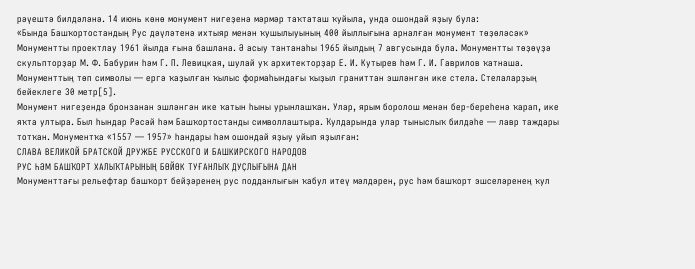рәүештә билдәләнә. 14 июнь көнө монумент нигеҙенә мәрмәр таҡтаташ ҡуйыла, унда ошондай яҙыу була:
«Бында Башҡортостандың Рус дәүләтенә ихтыяр менән ҡушылыуының 400 йыллығына арналған монумент төҙөләсәк»
Монументты проектлау 1961 йылда ғына башлана. Ә асыу тантанаһы 1965 йылдың 7 авгусында була. Монументты төҙөүҙә скульпторҙар М. Ф. Бабурин һәм Г. П. Левицкая, шулай уҡ архитекторҙар Е. И. Кутырев һәм Г. И. Гаврилов ҡатнаша.
Монументтың төп символы — ергә ҡаҙылған ҡылыс формаһындағы ҡыҙыл граниттан эшләнгән ике стела. Стелаларҙың бейеклеге 30 метр[5].
Монумент нигеҙендә бронзанан эшләнгән ике ҡатын һыны урынлашҡан. Улар, ярым боролош менән бер-береһенә ҡарап, ике яҡта ултыра. Был һындар Рәсәй һәм Башҡортостанды символлаштыра. Ҡулдарында улар тыныслыҡ билдәһе — лавр таждары тотҡан. Монументҡа «1557 — 1957» һандары һәм ошондай яҙыу уйып яҙылған:
СЛАВА ВЕЛИКОЙ БРАТСКОЙ ДРУЖБЕ РУССКОГО И БАШКИРСКОГО НАРОДОВ
РУС ҺӘМ БАШҠОРТ ХАЛЫҠТАРЫНЫҢ БӨЙӨК ТУҒАНЛЫҠ ДУҪЛЫҒЫНА ДАН
Монументтағы рельефтар башҡорт бейҙәренең рус подданлығын ҡабул итеү мәлдәрен, рус һәм башҡорт эшселәренең ҡул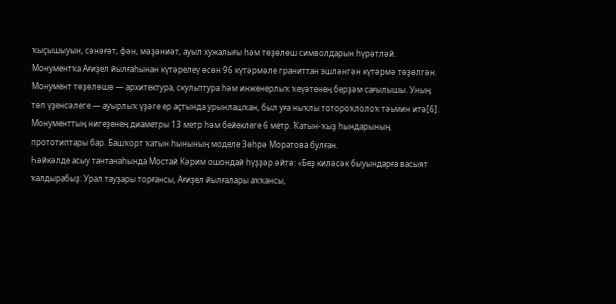ҡыҫышыуын, сәнәғәт, фән, мәҙәниәт, ауыл хужалығы һәм төҙөлөш символдарын һүрәтләй.
Монументҡа Ағиҙел йылғаһынан күтәрелеү өсөн 96 күтәрмәле граниттан эшләнгән күтәрмә төҙөлгән.
Монумент төҙөлөшө — архитектура, скульптура һәм инженерлыҡ ҡеүәтенең берҙәм сағылышы. Уның төп үҙенсәлеге — ауырлыҡ үҙәге ер аҫтында урынлашҡан, был уға ныҡлы тотороҡлолоҡ тәьмин итә[6].
Монументтың нигеҙенең диаметры 13 метр һәм бейеклеге 6 метр. Ҡатын-ҡыҙ һындарының прототиптары бар. Башҡорт ҡатын һынының моделе Зөһрә Моратова булған.
Һәйкәлде асыу тантанаһында Мостай Кәрим ошондай һүҙҙәр әйтә: «Беҙ киләсәк быуындарға васыят ҡалдырабыҙ: Урал тауҙары торғансы, Ағиҙел йылғалары аҡҡансы,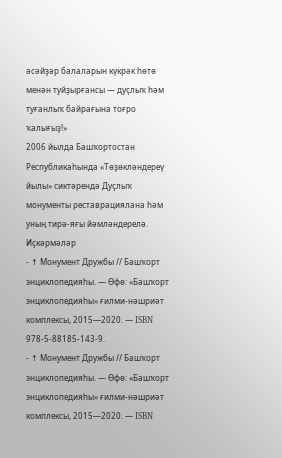әсәйҙәр балаларын күкрәк һөтө менән туйҙырғансы — дуҫлыҡ һәм туғанлыҡ байрағына тоғро ҡалығыҙ!»
2006 йылда Башҡортостан Республикаһында «Төҙөкләндереү йылы» сиктәрендә Дуҫлыҡ монументы реставрациялана һәм уның тирә-яғы йәмләндерелә.
Иҫкәрмәләр
- ↑ Монумент Дружбы // Башҡорт энциклопедияһы. — Өфө: «Башҡорт энциклопедияһы» ғилми-нәшриәт комплексы, 2015—2020. — ISBN 978-5-88185-143-9.
- ↑ Монумент Дружбы // Башҡорт энциклопедияһы. — Өфө: «Башҡорт энциклопедияһы» ғилми-нәшриәт комплексы, 2015—2020. — ISBN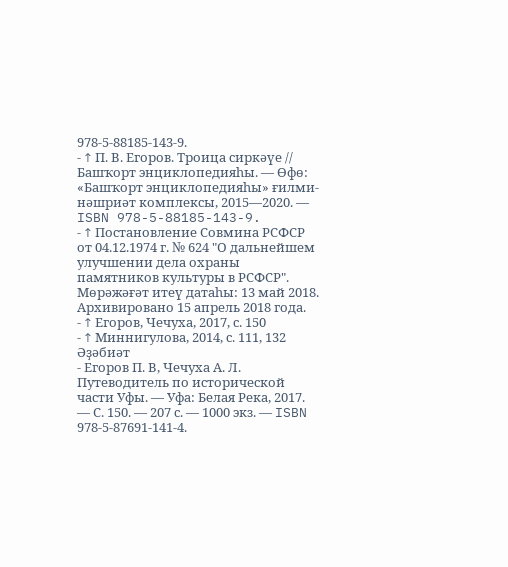978-5-88185-143-9.
- ↑ П. В. Егоров. Троица сиркәүе // Башҡорт энциклопедияһы. — Өфө: «Башҡорт энциклопедияһы» ғилми-нәшриәт комплексы, 2015—2020. — ISBN 978-5-88185-143-9.
- ↑ Постановление Совмина РСФСР от 04.12.1974 г. № 624 "О дальнейшем улучшении дела охраны памятников культуры в РСФСР". Мөрәжәғәт итеү датаһы: 13 май 2018. Архивировано 15 апрель 2018 года.
- ↑ Егоров, Чечуха, 2017, с. 150
- ↑ Миннигулова, 2014, с. 111, 132
Әҙәбиәт
- Егоров П. В, Чечуха А. Л. Путеводитель по исторической части Уфы. — Уфа: Белая Река, 2017. — С. 150. — 207 с. — 1000 экз. — ISBN 978-5-87691-141-4.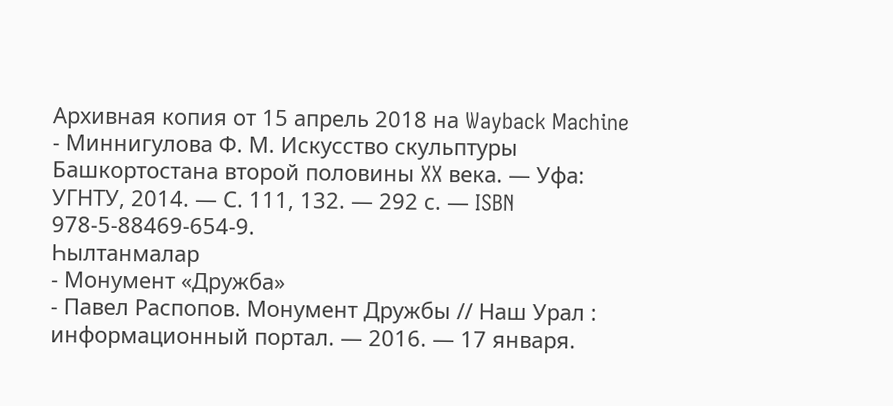Архивная копия от 15 апрель 2018 на Wayback Machine
- Миннигулова Ф. М. Искусство скульптуры Башкортостана второй половины XX века. — Уфа: УГНТУ, 2014. — С. 111, 132. — 292 с. — ISBN 978-5-88469-654-9.
Һылтанмалар
- Монумент «Дружба»
- Павел Распопов. Монумент Дружбы // Наш Урал : информационный портал. — 2016. — 17 января.